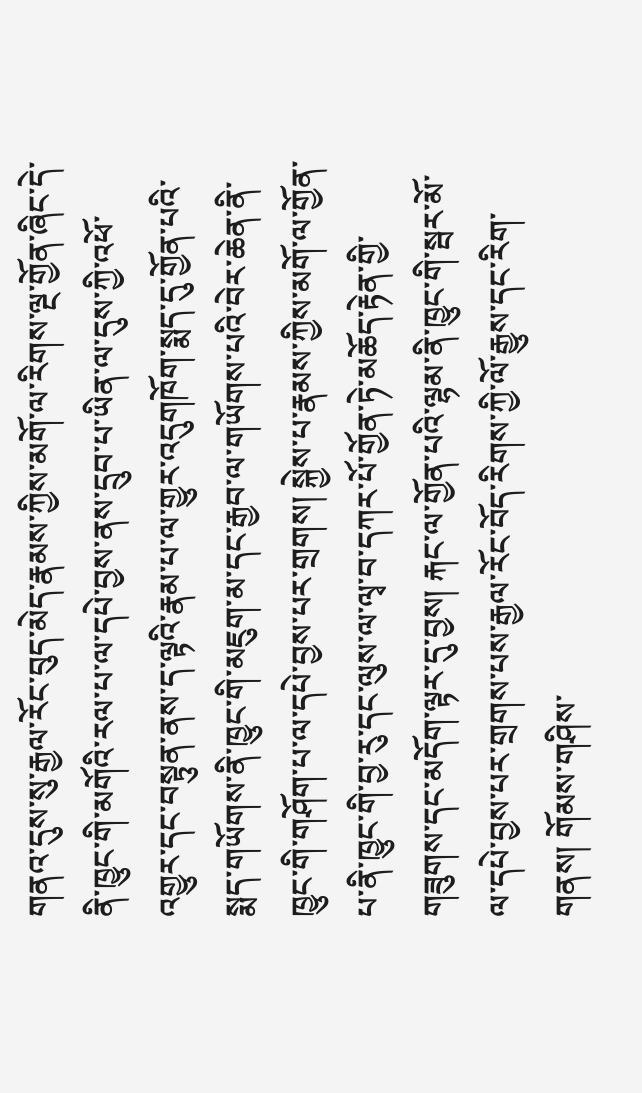གནའ་དུས་སུ་རྒྱལ་རོང་བུད་མེད་རྣམས་ཀྱིས་མགོ་ལ་རིགས་ལྔ་གྱོན་ཞིང་དེ་ནི་ཁྱུང་གི་མགོའི་རལ་པ་ལ་དཔེ་བྱས་ནས་དྲུབ་པ་ཡིན་ལ་དུས་ཀྱི་འཕོ་འགྱུར་དང་བསྟུན་ནས་ད་ལྟའི་རྣམ་པ་ལ་གྱུར་འདུགཁོག་སྨད་དུ་གྱོན་པའི་སྨད་གཡོགས་ནི་ཁྱུང་གི་མཇུག་མ་དང་རྒྱབ་ལ་གཡོགས་པའི་བེར་ཆེན་ནི་ཁྱུང་གི་གཤོག་པ་ལ་དཔེ་བྱས་པར་གྲགས། སྐྱེས་པ་རྣམས་ཀྱིས་མགོ་ལ་གྱོན་པ་ནི་ཁྱུང་གི་བྱ་རུ་དང་ལུས་ལ་ལྭ་བ་དཀར་པོ་གྱོན་ཏེ་མཆོད་རྟེན་གྱི་གཟུགས་དང་མདོག་ལྟར་དུ་བྱས། རྐང་ལ་གྱོན་པའི་ལྷམ་ནི་ཁྱུང་གི་སྦར་མོ་ལ་དཔེ་བྱས་པར་གྲགས་པས་རྒྱལ་རོང་བོད་རིགས་ཀྱི་ལོ་རྒྱུས་དང་རིག་གནས། གོམས་གཤིས་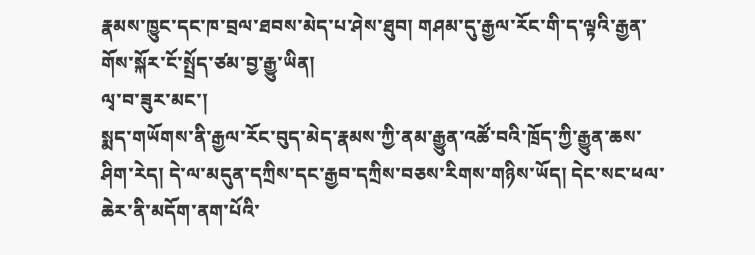རྣམས་ཁྱུང་དང་ཁ་བྲལ་ཐབས་མེད་པ་ཤེས་ཐུབ། གཤམ་དུ་རྒྱལ་རོང་གི་ད་ལྟའི་རྒྱན་གོས་སྐོར་ངོ་སྤྲོད་ཙམ་བྱ་རྒྱུ་ཡིན།
ལྭ་བ་ཟུར་མང་།
སྨད་གཡོགས་ནི་རྒྱལ་རོང་བུད་མེད་རྣམས་ཀྱི་ནམ་རྒྱུན་འཚོ་བའི་ཁྲོད་ཀྱི་རྒྱུན་ཆས་ཤིག་རེད། དེ་ལ་མདུན་དཀྲིས་དང་རྒྱབ་དཀྲིས་བཅས་རིགས་གཉིས་ཡོད། དེང་སང་ཕལ་ཆེར་ནི་མདོག་ནག་པོའི་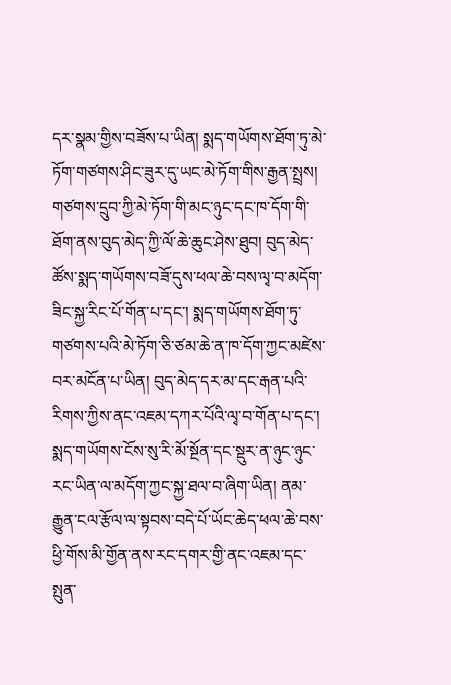དར་སྣམ་གྱིས་བཟོས་པ་ཡིན། སྨད་གཡོགས་ཐོག་ཏུ་མེ་ཏོག་གཙགས་ཤིང་ཟུར་དུ་ཡང་མེ་ཏོག་གིས་རྒྱན་སྤྲས། གཙགས་དྲུབ་ཀྱི་མེ་ཏོག་གི་མང་ཉུང་དང་ཁ་དོག་གི་ཐོག་ནས་བུད་མེད་ཀྱི་ལོ་ཆེ་ཆུང་ཤེས་ཐུབ། བུད་མེད་ཚོས་སྨད་གཡོགས་བཟོ་དུས་ཕལ་ཆེ་བས་ལྭ་བ་མདོག་ཟིང་སྐྱ་རིང་པོ་གོན་པ་དང་། སྨད་གཡོགས་ཐོག་ཏུ་གཙགས་པའི་མེ་ཏོག་ཅི་ཙམ་ཆེ་ན་ཁ་དོག་ཀྱང་མཛེས་བར་མངོན་པ་ཡིན། བུད་མེད་དར་མ་དང་རྒན་པའི་རིགས་ཀྱིས་ནང་འཇམ་དཀར་པོའི་ལྭ་བ་གོན་པ་དང་། སྨད་གཡོགས་ངོས་སུ་རི་མོ་སྔོན་དང་སྡུར་ན་ཉུང་ཉུང་རང་ཡིན་ལ་མདོག་ཀྱང་སྐྱ་ཐལ་བ་ཞིག་ཡིན། ནམ་རྒྱུན་ངལ་རྩོལ་ལ་སྟབས་བདེ་པོ་ཡོང་ཆེད་ཕལ་ཆེ་བས་ཕྱི་གོས་མི་གྱོན་ནས་རང་དགར་གྱི་ནང་འཇམ་དང་སྤུན་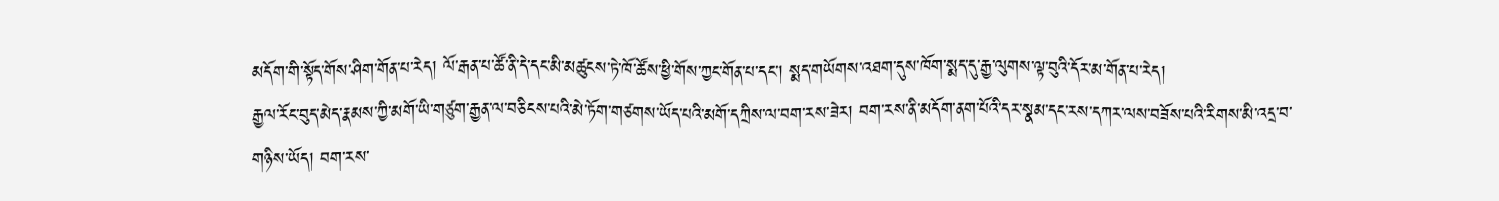མདོག་གི་སྟོད་གོས་ཤིག་གོན་པ་རེད། ལོ་རྒན་པ་ཚོ་ནི་དེ་དང་མི་མཚུངས་ཏེ་ཁོ་ཚོས་ཕྱི་གོས་ཀྱང་གོན་པ་དང་། སྨད་གཡོགས་འཐག་དུས་ཁོག་སྨད་དུ་རྒྱ་ལུགས་ལྟ་བུའི་དོར་མ་གོན་པ་རེད།
རྒྱལ་རོང་བུད་མེད་རྣམས་ཀྱི་མགོ་ཡི་གཙུག་རྒྱན་ལ་བཅིངས་པའི་མེ་ཏོག་གཙགས་ཡོད་པའི་མགོ་དཀྲིས་ལ་བག་རས་ཟེར། བག་རས་ནི་མདོག་ནག་པོའི་དར་སྣམ་དང་རས་དཀར་ལས་བཟོས་པའི་རིགས་མི་འདྲ་བ་གཉིས་ཡོད། བག་རས་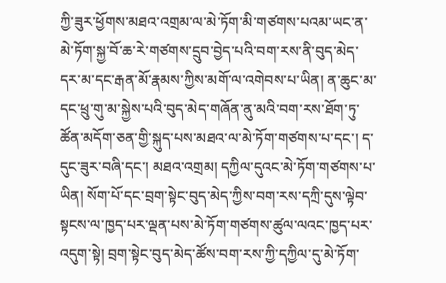ཀྱི་ཟུར་ཕྱོགས་མཐའ་འགྲམ་ལ་མེ་ཏོག་མི་གཙགས་པའམ་ཡང་ན་མེ་ཏོག་སྐྱ་བོ་ཆ་རེ་གཙགས་དྲུབ་བྱེད་པའི་བག་རས་ནི་བུད་མེད་དར་མ་དང་རྒན་མོ་རྣམས་ཀྱིས་མགོ་ལ་འགེབས་པ་ཡིན། ན་ཆུང་མ་དང་ཕྲུ་གུ་མ་སྐྱེས་པའི་བུད་མེད་གཞོན་ནུ་མའི་བག་རས་ཐོག་ཏུ་ཚོན་མདོག་ཅན་གྱི་སྐུད་པས་མཐའ་ལ་མེ་ཏོག་གཙགས་པ་དང་། ད་དུང་ཟུར་བཞི་དང་། མཐའ་འགྲམ། དཀྱིལ་དུའང་མེ་ཏོག་གཙགས་པ་ཡིན། སོག་པོ་དང་བྲག་སྟེང་བུད་མེད་ཀྱིས་བག་རས་དཀྲི་དུས་ལྟེབ་སྟངས་ལ་ཁྱད་པར་ལྡན་པས་མེ་ཏོག་གཙགས་ཚུལ་ལའང་ཁྱད་པར་འདུག་སྟེ། བྲག་སྟེང་བུད་མེད་ཚོས་བག་རས་ཀྱི་དཀྱིལ་དུ་མེ་ཏོག་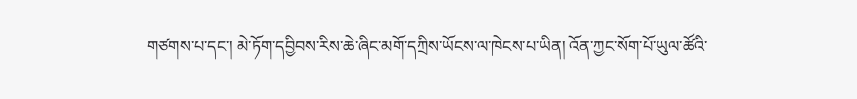གཙགས་པ་དང་། མེ་ཏོག་དབྱིབས་རིས་ཆེ་ཞིང་མགོ་དཀྲིས་ཡོངས་ལ་ཁེངས་པ་ཡིན། འོན་ཀྱང་སོག་པོ་ཡུལ་ཚོའི་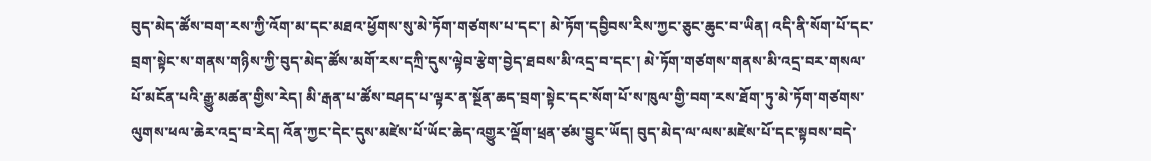བུད་མེད་ཚོས་བག་རས་ཀྱི་འོག་མ་དང་མཐའ་ཕྱོགས་སུ་མེ་ཏོག་གཙགས་པ་དང་། མེ་ཏོག་དབྱིབས་རིས་ཀྱང་ཅུང་ཆུང་བ་ཡིན། འདི་ནི་སོག་པོ་དང་བྲག་སྟེང་ས་གནས་གཉིས་ཀྱི་བུད་མེད་ཚོས་མགོ་རས་དཀྲི་དུས་ལྟེབ་རྩེག་བྱེད་ཐབས་མི་འདྲ་བ་དང་། མེ་ཏོག་གཙགས་གནས་མི་འདྲ་བར་གསལ་པོ་མངོན་པའི་རྒྱུ་མཚན་གྱིས་རེད། མི་རྒན་པ་ཚོས་བཤད་པ་ལྟར་ན་སྔོན་ཆད་བྲག་སྟེང་དང་སོག་པོ་ས་ཁུལ་གྱི་བག་རས་ཐོག་ཏུ་མེ་ཏོག་གཙགས་ལུགས་ཕལ་ཆེར་འདྲ་བ་རེད། འོན་ཀྱང་དེང་དུས་མཛེས་པོ་ཡོང་ཆེད་འགྱུར་ལྡོག་ཕྲན་ཙམ་བྱུང་ཡོད། བུད་མེད་ལ་ལས་མཛེས་པོ་དང་སྟབས་བདེ་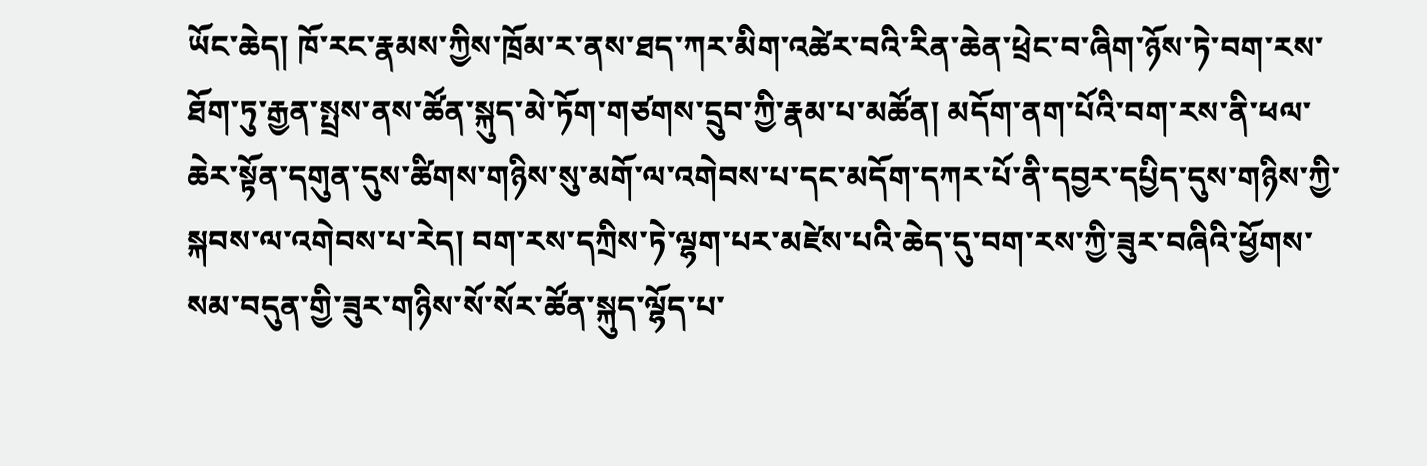ཡོང་ཆེད། ཁོ་རང་རྣམས་ཀྱིས་ཁྲོམ་ར་ནས་ཐད་ཀར་མིག་འཚེར་བའི་རིན་ཆེན་ཕྲེང་བ་ཞིག་ཉོས་ཏེ་བག་རས་ཐོག་ཏུ་རྒྱན་སྤྲས་ནས་ཚོན་སྐུད་མེ་ཏོག་གཙགས་དྲུབ་ཀྱི་རྣམ་པ་མཚོན། མདོག་ནག་པོའི་བག་རས་ནི་ཕལ་ཆེར་སྟོན་དགུན་དུས་ཚིགས་གཉིས་སུ་མགོ་ལ་འགེབས་པ་དང་མདོག་དཀར་པོ་ནི་དབྱར་དཔྱིད་དུས་གཉིས་ཀྱི་སྐབས་ལ་འགེབས་པ་རེད། བག་རས་དཀྲིས་ཏེ་ལྷག་པར་མཛེས་པའི་ཆེད་དུ་བག་རས་ཀྱི་ཟུར་བཞིའི་ཕྱོགས་སམ་བདུན་གྱི་ཟུར་གཉིས་སོ་སོར་ཚོན་སྐུད་ལྷོད་པ་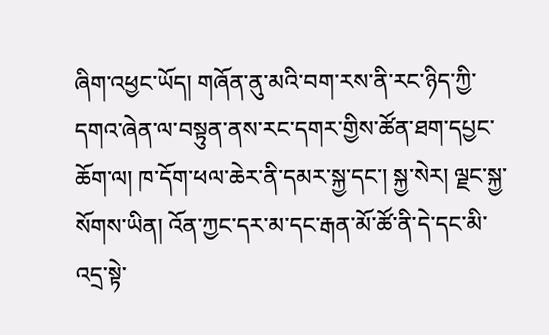ཞིག་འཕྱང་ཡོད། གཞོན་ནུ་མའི་བག་རས་ནི་རང་ཉིད་ཀྱི་དགའ་ཞེན་ལ་བསྟུན་ནས་རང་དགར་གྱིས་ཚོན་ཐག་དཔྱང་ཆོག་ལ། ཁ་དོག་ཕལ་ཆེར་ནི་དམར་སྐྱ་དང་། སྐྱ་སེར། ལྗང་སྐྱ་སོགས་ཡིན། འོན་ཀྱང་དར་མ་དང་རྒན་མོ་ཚོ་ནི་དེ་དང་མི་འདྲ་སྟེ་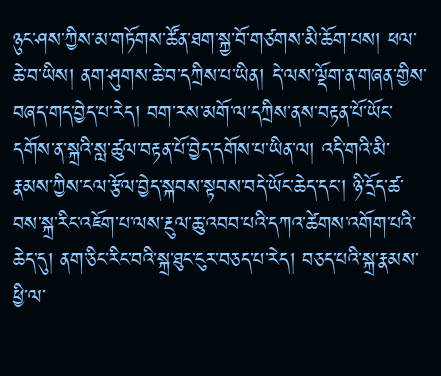ཉུང་ཤས་ཀྱིས་མ་གཏོགས་ཚོན་ཐག་སྐྱ་བོ་གཙགས་མི་ཆོག་པས། ཕལ་ཆེ་བ་ཡིས། ནག་ཤུགས་ཆེ་བ་དཀྲིས་པ་ཡིན། དེ་ལས་ལྡོག་ན་གཞན་གྱིས་བཞད་གད་བྱེད་པ་རེད། བག་རས་མགོ་ལ་དཀྲིས་ནས་བརྟན་པོ་ཡོང་དགོས་ན་སྐྲའི་སླ་ཚུལ་བརྟན་པོ་བྱེད་དགོས་པ་ཡིན་ལ། འདི་གའི་མི་རྣམས་ཀྱིས་ངལ་རྩོལ་བྱེད་སྐབས་སྟབས་བདེ་ཡོང་ཆེད་དང་། ཉི་དྲོད་ཚ་བས་སྐྲ་རིང་འཇོག་པ་ལས་རྔུལ་ཆུ་འབབ་པའི་དཀའ་ཚེགས་འགོག་པའི་ཆེད་དུ། ནག་ཅིང་རིང་བའི་སྐྲ་ཐུང་ངུར་བཅད་པ་རེད། བཅད་པའི་སྐྲ་རྣམས་ཕྱི་ལ་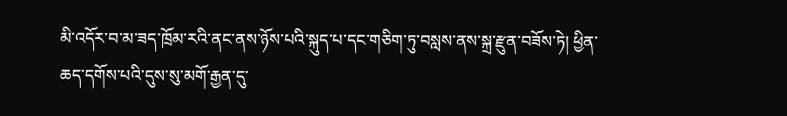མི་འདོར་བ་མ་ཟད་ཁྲོམ་རའི་ནང་ནས་ཉོས་པའི་སྐུད་པ་དང་གཅིག་ཏུ་བསླས་ནས་སྐྲ་རྫུན་བཟོས་ཏེ། ཕྱིན་ཆད་དགོས་པའི་དུས་སུ་མགོ་རྒྱན་དུ་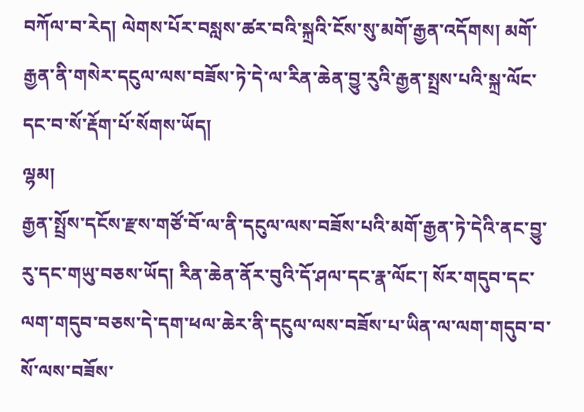བཀོལ་བ་རེད། ལེགས་པོར་བསླས་ཚར་བའི་སྐྲའི་ངོས་སུ་མགོ་རྒྱན་འདོགས། མགོ་རྒྱན་ནི་གསེར་དངུལ་ལས་བཟོས་ཏེ་དེ་ལ་རིན་ཆེན་བྱུ་རུའི་རྒྱན་སྤྲས་པའི་སྐྲ་ལོང་དང་བ་སོ་རྡོག་པོ་སོགས་ཡོད།
ལྷམ།
རྒྱན་སྤྲོས་དངོས་རྫས་གཙོ་བོ་ལ་ནི་དངུལ་ལས་བཟོས་པའི་མགོ་རྒྱན་ཏེ་དེའི་ནང་བྱུ་རུ་དང་གཡུ་བཅས་ཡོད། རིན་ཆེན་ནོར་བུའི་དོ་ཤལ་དང་རྣ་ལོང་། སོར་གདུབ་དང་ལག་གདུབ་བཅས་དེ་དག་ཕལ་ཆེར་ནི་དངུལ་ལས་བཟོས་པ་ཡིན་ལ་ལག་གདུབ་བ་སོ་ལས་བཟོས་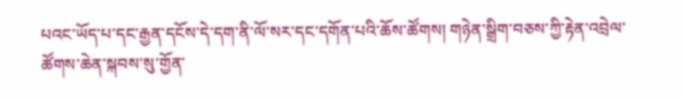པའང་ཡོད་པ་དང་རྒྱན་དངོས་དེ་དག་ནི་ལོ་སར་དང་དགོན་པའི་ཆོས་ཚོགས། གཉེན་སྒྲིག་བཅས་ཀྱི་རྟེན་འབྲེལ་ཚོགས་ཆེན་སྐབས་སུ་གྱོན་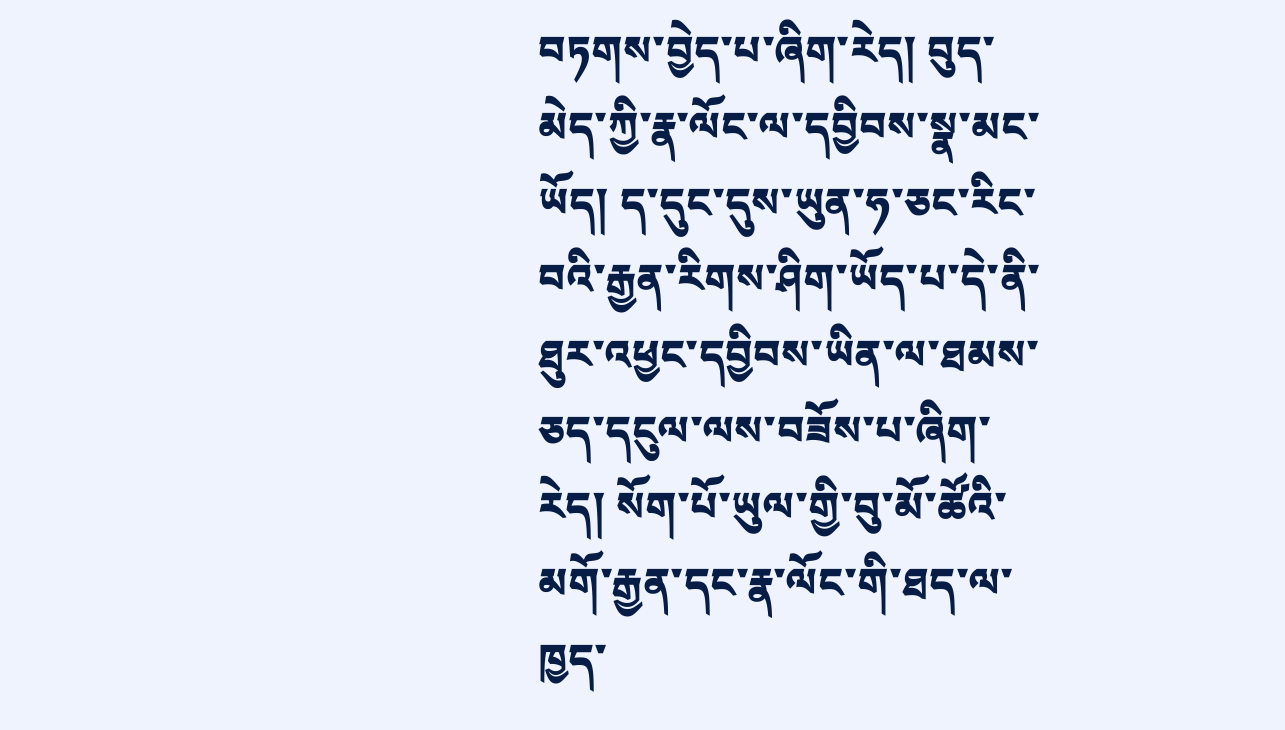བཏགས་བྱེད་པ་ཞིག་རེད། བུད་མེད་ཀྱི་རྣ་ལོང་ལ་དབྱིབས་སྣ་མང་ཡོད། ད་དུང་དུས་ཡུན་ཧ་ཅང་རིང་བའི་རྒྱན་རིགས་ཤིག་ཡོད་པ་དེ་ནི་ཐུར་འཕྱང་དབྱིབས་ཡིན་ལ་ཐམས་ཅད་དངུལ་ལས་བཟོས་པ་ཞིག་རེད། སོག་པོ་ཡུལ་གྱི་བུ་མོ་ཚོའི་མགོ་རྒྱན་དང་རྣ་ལོང་གི་ཐད་ལ་ཁྱད་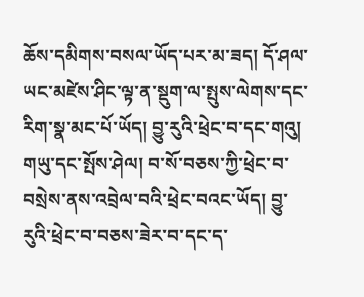ཆོས་དམིགས་བསལ་ཡོད་པར་མ་ཟད། དོ་ཤལ་ཡང་མཛེས་ཤིང་ལྟ་ན་སྡུག་ལ་སྤུས་ལེགས་དང་རིག་སྣ་མང་པོ་ཡོད། བྱུ་རུའི་ཕྲེང་བ་དང་གའུ། གཡུ་དང་སྤོས་ཤེལ། བ་སོ་བཅས་ཀྱི་ཕྲེང་བ་བསྲེས་ནས་འབྲེལ་བའི་ཕྲེང་བའང་ཡོད། བྱུ་རུའི་ཕྲེང་བ་བཅས་ཟེར་བ་དང་ད་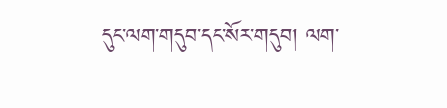དུང་ལག་གདུབ་དང་སོར་གདུབ། ལག་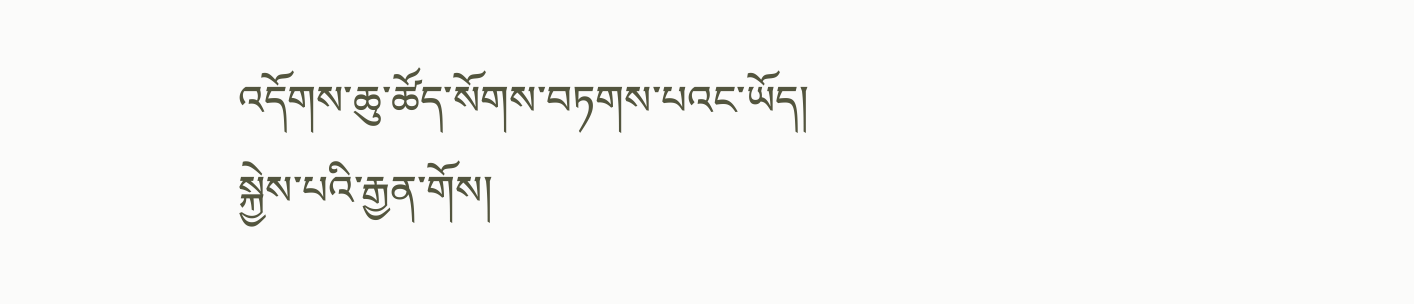འདོགས་ཆུ་ཚོད་སོགས་བཏགས་པའང་ཡོད།
སྐྱེས་པའི་རྒྱན་གོས།